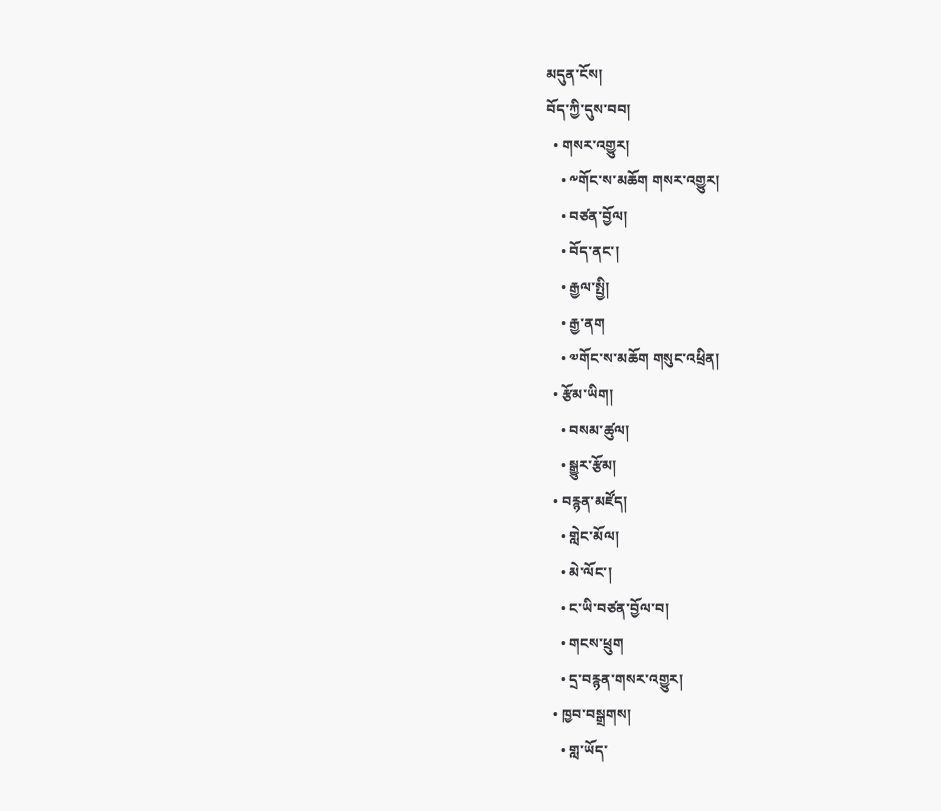མདུན་ངོས།
བོད་ཀྱི་དུས་བབ།
  • གསར་འགྱུར།
    • ༸གོང་ས་མཆོག གསར་འགྱུར།
    • བཙན་བྱོལ།
    • བོད་ནང་།
    • རྒྱལ་སྤྱི།
    • རྒྱ་ནག
    • ༧གོང་ས་མཆོག གསུང་འཕྲིན།
  • རྩོམ་ཡིག།
    • བསམ་ཚུལ།
    • སྒྱུར་རྩོམ།
  • བརྙན་མཛོད།
    • གླེང་མོལ།
    • མེ་ལོང་།
    • ང་ཡི་བཙན་བྱོལ་བ།
    • གངས་ཕྲུག
    • དྲ་བརྙན་གསར་འགྱུར།
  • ཁྱབ་བསྒྲགས།
    • གླ་ཡོད་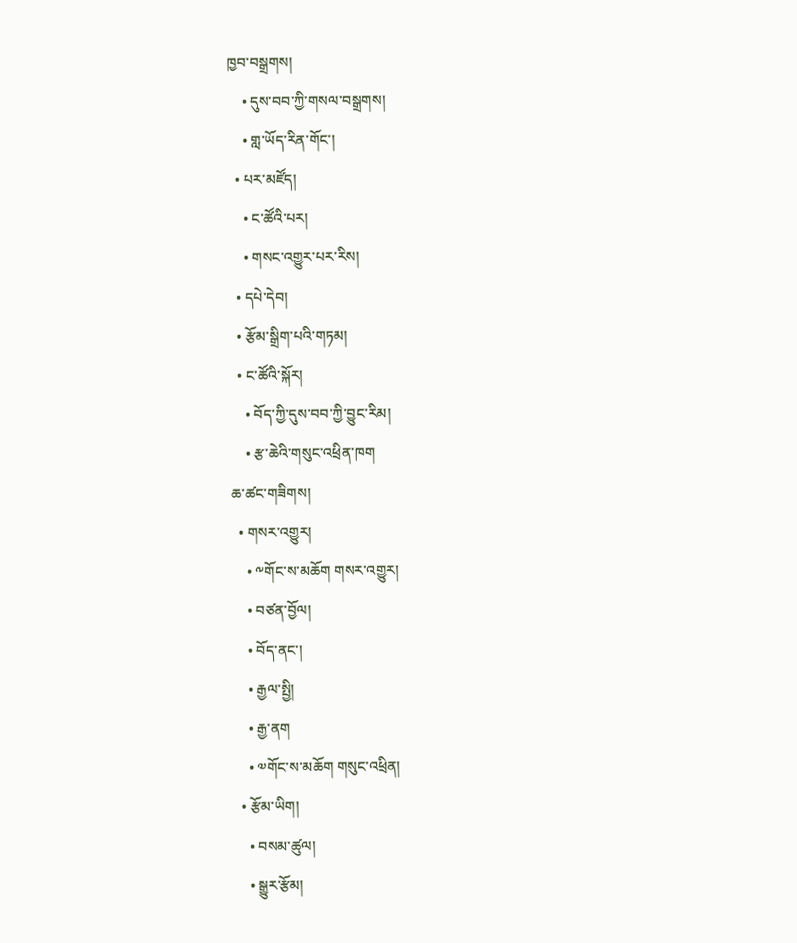ཁྱབ་བསྒྲགས།
    • དུས་བབ་ཀྱི་གསལ་བསྒྲགས།
    • གླ་ཡོད་རིན་གོང་།
  • པར་མཛོད།
    • ང་ཚོའི་པར།
    • གསང་འགྱུར་པར་རིས།
  • དཔེ་དེབ།
  • རྩོམ་སྒྲིག་པའི་གཏམ།
  • ང་ཚོའི་སྐོར།
    • བོད་ཀྱི་དུས་བབ་ཀྱི་བྱུང་རིམ།
    • རྩ་ཆེའི་གསུང་འཕྲིན་ཁག
ཆ་ཚང་གཟིགས།
  • གསར་འགྱུར།
    • ༸གོང་ས་མཆོག གསར་འགྱུར།
    • བཙན་བྱོལ།
    • བོད་ནང་།
    • རྒྱལ་སྤྱི།
    • རྒྱ་ནག
    • ༧གོང་ས་མཆོག གསུང་འཕྲིན།
  • རྩོམ་ཡིག།
    • བསམ་ཚུལ།
    • སྒྱུར་རྩོམ།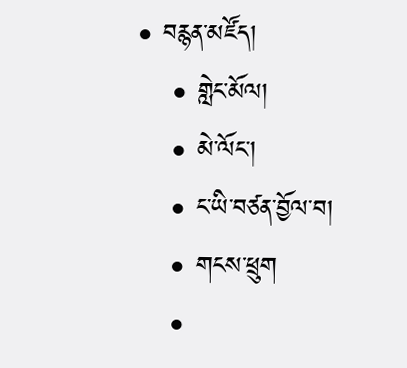• བརྙན་མཛོད།
    • གླེང་མོལ།
    • མེ་ལོང་།
    • ང་ཡི་བཙན་བྱོལ་བ།
    • གངས་ཕྲུག
    •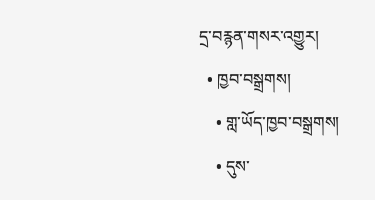དྲ་བརྙན་གསར་འགྱུར།
  • ཁྱབ་བསྒྲགས།
    • གླ་ཡོད་ཁྱབ་བསྒྲགས།
    • དུས་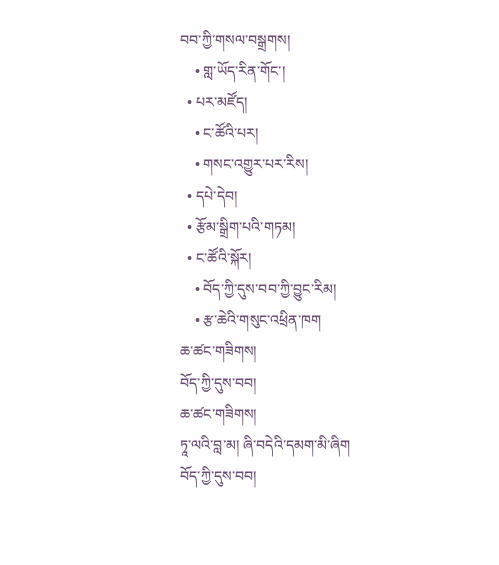བབ་ཀྱི་གསལ་བསྒྲགས།
    • གླ་ཡོད་རིན་གོང་།
  • པར་མཛོད།
    • ང་ཚོའི་པར།
    • གསང་འགྱུར་པར་རིས།
  • དཔེ་དེབ།
  • རྩོམ་སྒྲིག་པའི་གཏམ།
  • ང་ཚོའི་སྐོར།
    • བོད་ཀྱི་དུས་བབ་ཀྱི་བྱུང་རིམ།
    • རྩ་ཆེའི་གསུང་འཕྲིན་ཁག
ཆ་ཚང་གཟིགས།
བོད་ཀྱི་དུས་བབ།
ཆ་ཚང་གཟིགས།
ཏཱ་ལའི་བླ་མ། ཞི་བདེའི་དམག་མི་ཞིག
བོད་ཀྱི་དུས་བབ།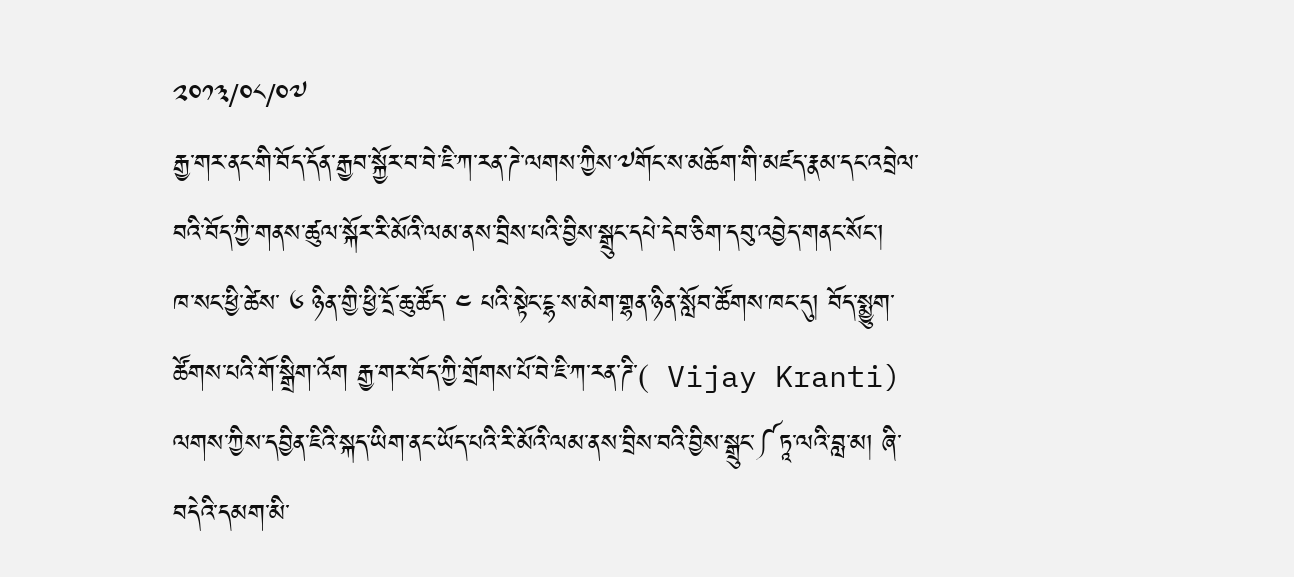༢༠༡༣/༠༨/༠༧
རྒྱ་གར་ནང་གི་བོད་དོན་རྒྱབ་སྐྱོར་བ་བེ་ཇི་ཀ་རན་ཌེ་ལགས་ཀྱིས་༧གོང་ས་མཆོག་གི་མཛད་རྣམ་དང་འབྲེལ་བའི་བོད་ཀྱི་གནས་ཚུལ་སྐོར་རི་མོའི་ལམ་ནས་བྲིས་པའི་བྱིས་སྒྲུང་དཔེ་དེབ་ཅིག་དབུ་འབྱེད་གནང་སོང་།
ཁ་སང་ཕྱི་ཚེས་ ༦ ཉིན་གྱི་ཕྱི་དྲོ་ཆུ་ཚོད་ ༤ པའི་སྟེང་ངྷ་ས་མེག་གྷན་ཉིན་སློབ་ཚོགས་ཁང་དུ། བོད་སྨྱུག་ཚོགས་པའི་གོ་སྒྲིག་འོག རྒྱ་གར་བོད་ཀྱི་གྲོགས་པོ་བེ་ཇི་ཀ་རན་ཌི་(  Vijay Kranti) ལགས་ཀྱིས་དབྱིན་ཇིའི་སྐད་ཡིག་ནང་ཡོད་པའི་རི་མོའི་ལམ་ནས་བྲིས་བའི་བྱིས་སྒྲུང་༼ཏཱ་ལའི་བླ་མ། ཞི་བདེའི་དམག་མི་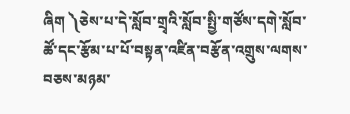ཞིག ༽ཅེས་པ་དེ་སློབ་གྲྭའི་སློབ་སྤྱི་གཙོས་དགེ་སློབ་ཚོ་དང་རྩོམ་པ་པོ་བསྟན་འཛིན་བརྩོན་འགྲུས་ལགས་བཅས་མཉམ་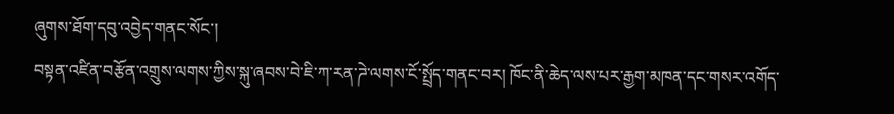ཞུགས་ཐོག་དབུ་འབྱེད་གནང་སོང་།
བསྟན་འཛིན་བརྩོན་འགྲུས་ལགས་ཀྱིས་སྐུ་ཞབས་བེ་ཇི་ཀ་རན་ཌེ་ལགས་ངོ་སྤྲོད་གནང་བར། ཁོང་ནི་ཆེད་ལས་པར་རྒྱག་མཁན་དང་གསར་འགོད་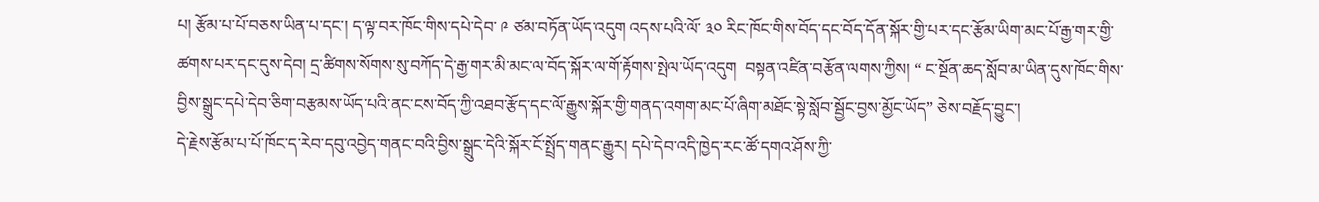པ། རྩོམ་པ་པོ་བཅས་ཡིན་པ་དང་། ད་ལྟ་བར་ཁོང་གིས་དཔེ་དེབ་ ༩ ཙམ་བཏོན་ཡོད་འདུག འདས་པའི་ལོ་ ༣༠ རིང་ཁོང་གིས་བོད་དང་བོད་དོན་སྐོར་གྱི་པར་དང་རྩོམ་ཡིག་མང་པོ་རྒྱ་གར་གྱི་ཚགས་པར་དང་དུས་དེབ། དྲ་ཚིགས་སོགས་སུ་བཀོད་དེ་རྒྱ་གར་མི་མང་ལ་བོད་སྐོར་ལ་གོ་རྟོགས་སྤེལ་ཡོད་འདུག  བསྟན་འཛིན་བརྩོན་ལགས་ཀྱིས། “ ང་སྔོན་ཆད་སློབ་མ་ཡིན་དུས་ཁོང་གིས་བྱིས་སྒྲུང་དཔེ་དེབ་ཅིག་བརྩམས་ཡོད་པའི་ནང་ངས་བོད་ཀྱི་འཐབ་རྩོད་དང་ལོ་རྒྱུས་སྐོར་གྱི་གནད་འགག་མང་པོ་ཞིག་མཐོང་སྟེ་སློབ་སྦྱོང་བྱས་མྱོང་ཡོད” ཅེས་བརྗོད་བྱུང་།
དེ་རྗེས་རྩོམ་པ་པོ་ཁོང་ད་རེབ་དབུ་འབྱེད་གནང་བའི་བྱིས་སྒྲུང་དེའི་སྐོར་ངོ་སྤྲོད་གནང་རྒྱུར། དཔེ་དེབ་འདི་ཁྱེད་རང་ཚོ་དགའ་ཤོས་ཀྱི་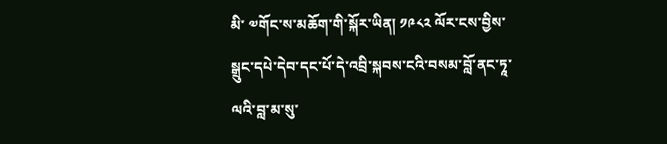མི་ ༧གོང་ས་མཆོག་གི་སྐོར་ཡིན། ༡༩༨༢ ལོར་ངས་བྱིས་སྒྲུང་དཔེ་དེབ་དང་པོ་དེ་འབྲི་སྐབས་ངའི་བསམ་བློ་ནང་ཏཱ་ལའི་བླ་མ་སུ་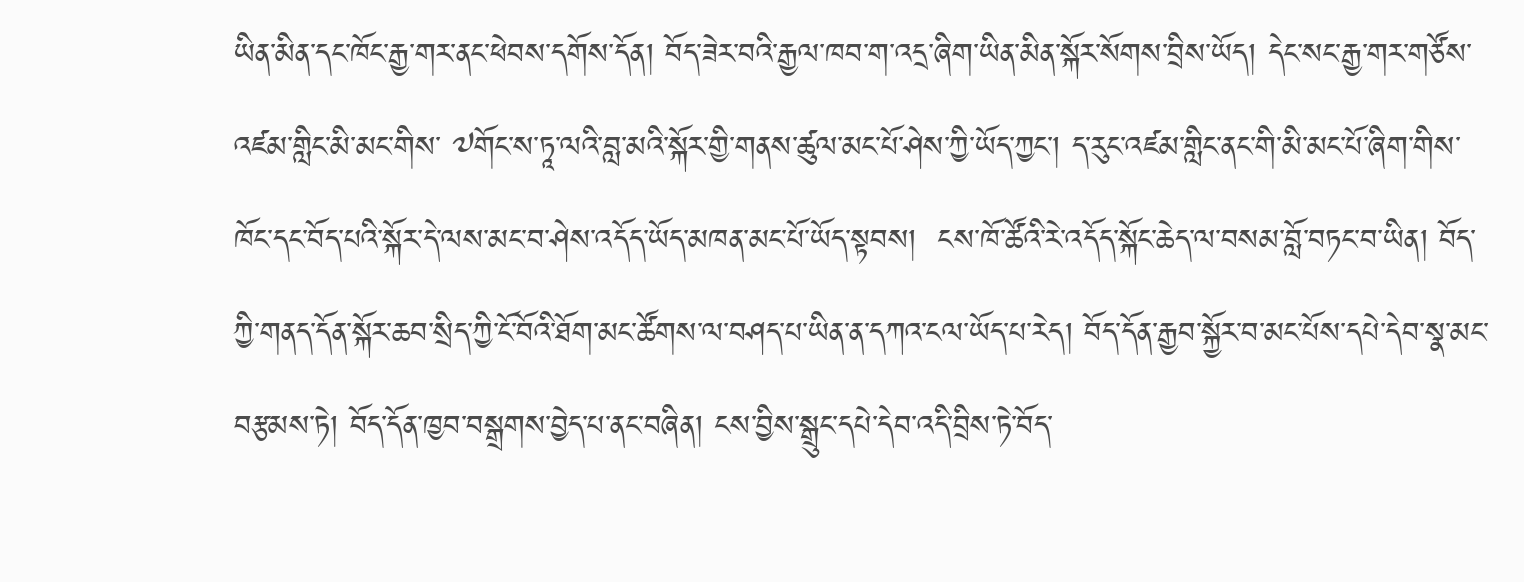ཡིན་མིན་དང་ཁོང་རྒྱ་གར་ནང་ཕེབས་དགོས་དོན། བོད་ཟེར་བའི་རྒྱལ་ཁབ་ག་འདྲ་ཞིག་ཡིན་མིན་སྐོར་སོགས་བྲིས་ཡོད། དེང་སང་རྒྱ་གར་གཙོས་འཛམ་གླིང་མི་མང་གིས་ ༧གོང་ས་ཏཱ་ལའི་བླ་མའི་སྐོར་གྱི་གནས་ཚུལ་མང་པོ་ཤེས་ཀྱི་ཡོད་ཀྱང་། ད་རུང་འཛམ་གླིང་ནང་གི་མི་མང་པོ་ཞིག་གིས་ཁོང་དང་བོད་པའི་སྐོར་དེ་ལས་མང་བ་ཤེས་འདོད་ཡོད་མཁན་མང་པོ་ཡོད་སྟབས།  ངས་ཁོ་ཚོའི་རེ་འདོད་སྐོང་ཆེད་ལ་བསམ་བློ་བཏང་བ་ཡིན། བོད་ཀྱི་གནད་དོན་སྐོར་ཆབ་སྲིད་ཀྱི་ངོ་བོའི་ཐོག་མང་ཚོགས་ལ་བཤད་པ་ཡིན་ན་དཀའ་ངལ་ཡོད་པ་རེད། བོད་དོན་རྒྱབ་སྐྱོར་བ་མང་པོས་དཔེ་དེབ་སྣ་མང་བརྩམས་ཏེ། བོད་དོན་ཁྱབ་བསྒྲགས་བྱེད་པ་ནང་བཞིན། ངས་བྱིས་སྒྲུང་དཔེ་དེབ་འདི་བྲིས་ཏེ་བོད་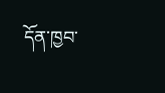དོན་ཁྱབ་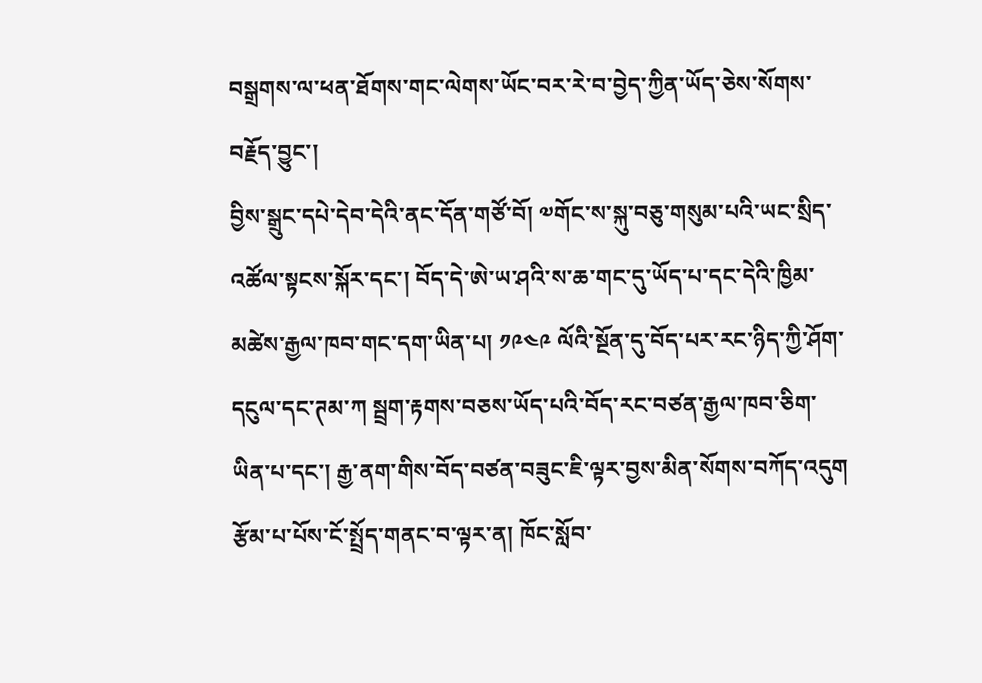བསྒྲགས་ལ་ཕན་ཐོགས་གང་ལེགས་ཡོང་བར་རེ་བ་བྱེད་ཀྱིན་ཡོད་ཅེས་སོགས་བརྗོད་བྱུང་།
བྱིས་སྒྲུང་དཔེ་དེབ་དེའི་ནང་དོན་གཙོ་བོ། ༧གོང་ས་སྐུ་བཅུ་གསུམ་པའི་ཡང་སྲིད་འཚོལ་སྟངས་སྐོར་དང་། བོད་དེ་ཨེ་ཡ་ཤའི་ས་ཆ་གང་དུ་ཡོད་པ་དང་དེའི་ཁྱིམ་མཚེས་རྒྱལ་ཁབ་གང་དག་ཡིན་པ། ༡༩༤༩ ལོའི་སྔོན་དུ་བོད་པར་རང་ཉིད་ཀྱི་ཤོག་དངུལ་དང་ཊམ་ཀ སྦྲག་རྟགས་བཅས་ཡོད་པའི་བོད་རང་བཙན་རྒྱལ་ཁབ་ཅིག་ཡིན་པ་དང་། རྒྱ་ནག་གིས་བོད་བཙན་བཟུང་ཇི་ལྟར་བྱས་མིན་སོགས་བཀོད་འདུག
རྩོམ་པ་པོས་ངོ་སྤྲོད་གནང་བ་ལྟར་ན། ཁོང་སློབ་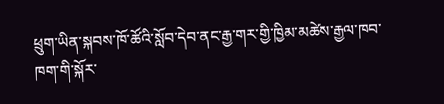ཕྲུག་ཡིན་སྐབས་ཁོ་ཚོའི་སློབ་དེབ་ནང་རྒྱ་གར་གྱི་ཁྱིམ་མཚེས་རྒྱལ་ཁབ་ཁག་གི་སྐོར་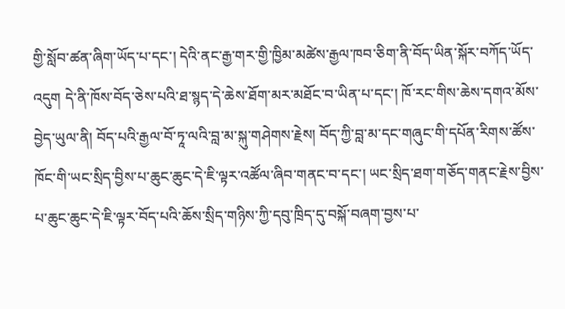གྱི་སློབ་ཚན་ཞིག་ཡོད་པ་དང་། དེའི་ནང་རྒྱ་གར་གྱི་ཁྱིམ་མཚེས་རྒྱལ་ཁབ་ཅིག་ནི་བོད་ཡིན་སྐོར་བཀོད་ཡོད་འདུག དེ་ནི་ཁོས་བོད་ཅེས་པའི་ཐ་སྙད་དེ་ཆེས་ཐོག་མར་མཐོང་བ་ཡིན་པ་དང་། ཁོ་རང་གིས་ཆེས་དགའ་མོས་བྱེད་ཡུལ་ནི། བོད་པའི་རྒྱལ་བོ་ཏཱ་ལའི་བླ་མ་སྐུ་གཤེགས་རྗེས། བོད་ཀྱི་བླ་མ་དང་གཞུང་གི་དཔོན་རིགས་ཚོས་ཁོང་གི་ཡང་སྲིད་བྱིས་པ་ཆུང་ཆུང་དེ་ཇི་ལྟར་འཚོལ་ཞིབ་གནང་བ་དང་། ཡང་སྲིད་ཐག་གཅོད་གནང་རྗེས་བྱིས་པ་ཆུང་ཆུང་དེ་ཇི་ལྟར་བོད་པའི་ཆོས་སྲིད་གཉིས་ཀྱི་དབུ་ཁྲིད་དུ་བསྐོ་བཞག་བྱས་པ་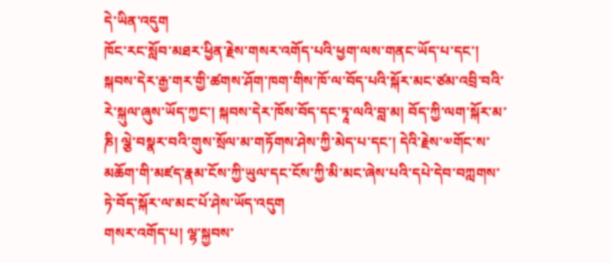དེ་ཡིན་འདུག
ཁོང་རང་སློབ་མཐར་ཕྱིན་རྗེས་གསར་འགོད་པའི་ཕྱག་ལས་གནང་ཡོད་པ་དང་། སྐབས་དེར་རྒྱ་གར་གྱི་ཚགས་ཤོག་ཁག་གིས་ཁོ་ལ་བོད་པའི་སྐོར་མང་ཙམ་འབྲི་བའི་རེ་སྐུལ་ཞུས་ཡོད་ཀྱང་། སྐབས་དེར་ཁོས་བོད་དང་ཏཱ་ལའི་བླ་མ། བོད་ཀྱི་ལག་སྐོར་མ་ཎི། ལྕེ་བསྣར་བའི་གུས་སྲོལ་མ་གཏོགས་ཤེས་ཀྱི་མེད་པ་དང་། དེའི་རྗེས་༧གོང་ས་མཆོག་གི་མཛད་རྣམ་ངོས་ཀྱི་ཡུལ་དང་ངོས་ཀྱི་མི་མང་ཞེས་པའི་དཔེ་དེབ་བཀླགས་ཏེ་བོད་སྐོར་ལ་མང་པོ་ཤེས་ཡོད་འདུག
གསར་འགོད་པ། ལྷ་སྐྱབས་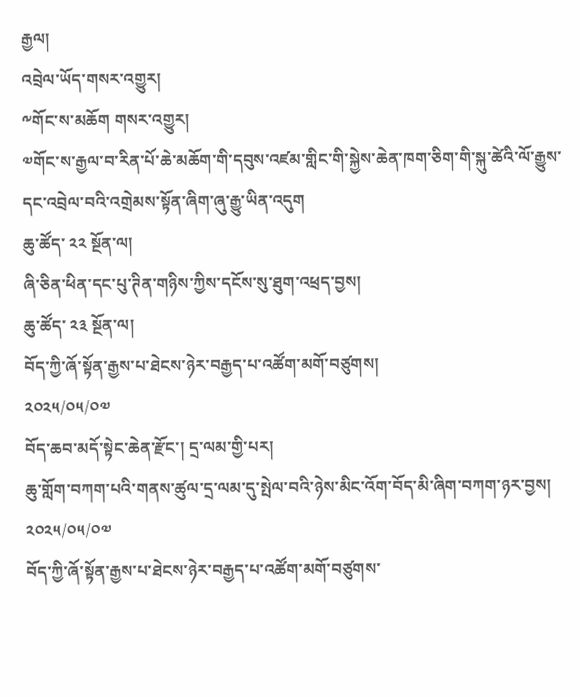རྒྱལ།
འབྲེལ་ཡོད་གསར་འགྱུར།
༸གོང་ས་མཆོག གསར་འགྱུར།
༧གོང་ས་རྒྱལ་བ་རིན་པོ་ཆེ་མཆོག་གི་དབུས་འཛམ་གླིང་གི་སྐྱེས་ཆེན་ཁག་ཅིག་གི་སྐུ་ཚེའི་ལོ་རྒྱུས་དང་འབྲེལ་བའི་འགྲེམས་སྟོན་ཞིག་ཞུ་རྒྱུ་ཡིན་འདུག
ཆུ་ཚོད་ ༢༢ སྔོན་ལ།
ཞི་ཅིན་ཕིན་དང་པུ་ཊིན་གཉིས་ཀྱིས་དངོས་སུ་ཐུག་འཕྲད་བྱས།
ཆུ་ཚོད་ ༢༣ སྔོན་ལ།
བོད་ཀྱི་ཞོ་སྟོན་རྒྱས་པ་ཐེངས་ཉེར་བརྒྱད་པ་འཚོག་མགོ་བཙུགས།
༢༠༢༥/༠༥/༠༧
བོད་ཆབ་མདོ་སྟེང་ཆེན་རྫོང་། དྲ་ལམ་གྱི་པར།
ཆུ་གློག་བཀག་པའི་གནས་ཚུལ་དྲ་ལམ་དུ་སྤེལ་བའི་ཉེས་མིང་འོག་བོད་མི་ཞིག་བཀག་ཉར་བྱས།
༢༠༢༥/༠༥/༠༧
བོད་ཀྱི་ཞོ་སྟོན་རྒྱས་པ་ཐེངས་ཉེར་བརྒྱད་པ་འཚོག་མགོ་བཙུགས་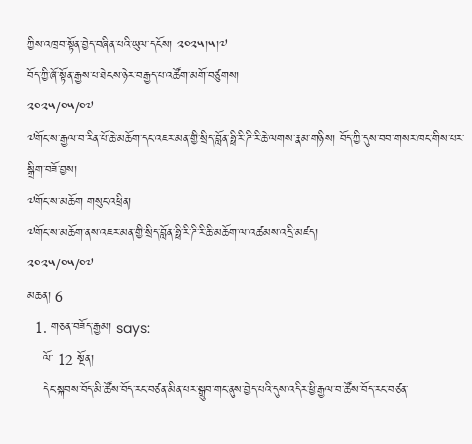ཀྱིས་འཁྲབ་སྟོན་བྱེད་བཞིན་པའི་ཡུལ་དངོས། ༢༠༢༥།༥།༧
བོད་ཀྱི་ཞོ་སྟོན་རྒྱས་པ་ཐེངས་ཉེར་བརྒྱད་པ་འཚོག་མགོ་བཙུགས།
༢༠༢༥/༠༥/༠༧
༧གོང་ས་རྒྱལ་བ་རིན་པོ་ཆེ་མཆོག་དང་འཇར་མན་གྱི་སྲིད་བློན་ཧྥི་རི་ཌི་རི་ཆེ་ལགས་རྣམ་གཉིས། བོད་ཀྱི་དུས་བབ་གསར་ཁང་གིས་པར་སྒྲིག་བཟོ་བྱས།
༧གོང་ས་མཆོག གསུང་འཕྲིན།
༧གོང་ས་མཆོག་ནས་འཇར་མན་གྱི་སྲིད་བློན་ཧྥི་རི་ཌི་རི་ཆི་མཆོག་ལ་འཚམས་འདྲི་མཛད།
༢༠༢༥/༠༥/༠༧
མཆན། 6
  1. གཅན་བཟོད་རྒྱམ། says:
    ལོ་ 12 སྔོན།
    དེང་སྐབས་བོད་མི་ཚོས་བོད་རང་བཙན་མིན་པར་སྒྲུབ་གང་ནུས་བྱེད་པའི་དུས་འདིར་ཕྱི་རྒྱལ་བ་ཚོས་བོད་རང་བཙན་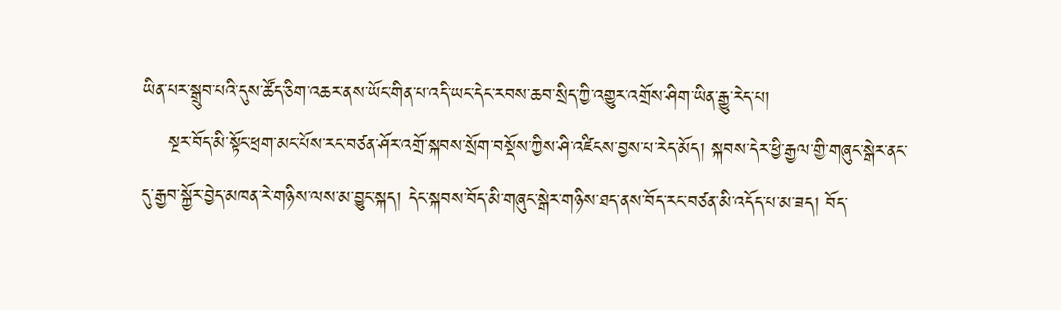ཡིན་པར་སྒྲུབ་པའི་དུས་ཚོད་ཅིག་འཆར་ནས་ཡོང་གིན་པ་འདི་ཡང་དེང་རབས་ཆབ་སྲིད་ཀྱི་འགྱུར་འགྲོས་ཤིག་ཡིན་རྒྱུ་རེད་པ།
    སྔར་བོད་མི་སྟོང་ཕྲག་མང་པོས་རང་བཙན་ཤོར་འགྲོ་སྐབས་སྲོག་བསྡོས་ཀྱིས་ཤི་འཛིངས་བྱས་པ་རེད་མོད། སྐབས་དེར་ཕྱི་རྒྱལ་གྱི་གཞུང་སྒེར་ནང་དུ་རྒྱབ་སྐྱོར་བྱེད་མཁན་རེ་གཉིས་ལས་མ་བྱུང་སྐད། དེང་སྐབས་བོད་མི་གཞུང་སྒེར་གཉིས་ཐད་ནས་བོད་རང་བཙན་མི་འདོད་པ་མ་ཟད། བོད་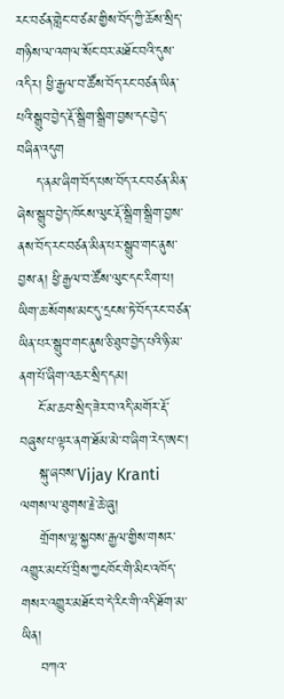རང་བཙན་གླེང་བ་ཙམ་གྱིས་བོད་ཀྱི་ཆོས་སྲིད་གཉིས་ལ་འགལ་སོང་བར་མཐོང་བའི་དུས་འདིར། ཕྱི་རྒྱལ་བ་ཚོས་བོད་རང་བཙན་ཡིན་པའི་སྒྲུབ་བྱེད་རྡོ་སྒྲིག་སྒྲིག་བྱས་དང་བྱེད་བཞིན་འདུག
    ད་ནམ་ཞིག་བོད་པས་བོད་རང་བཙན་མིན་ཞེས་སྒྲུབ་བྱེད་ཁོངས་ལུང་རྡོ་སྒྲིག་སྒྲིག་བྱས་ནས་བོད་རང་བཙན་མིན་པར་སྒྲུབ་གང་ནུས་བྱས་ན། ཕྱི་རྒྱལ་བ་ཚོས་ལུང་དང་རིག་པ། ཡིག་ཆ་སོགས་མང་དུ་དྲངས་ཏེ་བོད་རང་བཙན་ཡིན་པར་སྒྲུབ་གང་ནུས་ཅི་ཐུབ་བྱེད་པའི་ཉི་མ་ནག་པོ་ཞིག་འཆར་སྲིད་དམ།
    ངོ་མ་ཆབ་སྲིད་ཟེར་བ་འདི་མགོར་རྡོ་བཞུས་པ་ལྟར་ནག་ཐོམ་མེ་བ་ཞིག་རེད་ཨང་།
    སྐུ་ཞབས་Vijay Kranti ལགས་ལ་ཐུགས་རྗེ་ཆེ་ཞུ།
    གྲོགས་ལྷ་སྐྱབས་རྒྱལ་གྱིས་གསར་འགྱུར་མང་པོ་བྲིས་ཀྱངཁོང་གི་མིང་འཁོད་གསར་འགྱུར་མཐོང་བ་དེ་རིང་གི་འདི་ཐོག་མ་ཡིན།
    བཀའ་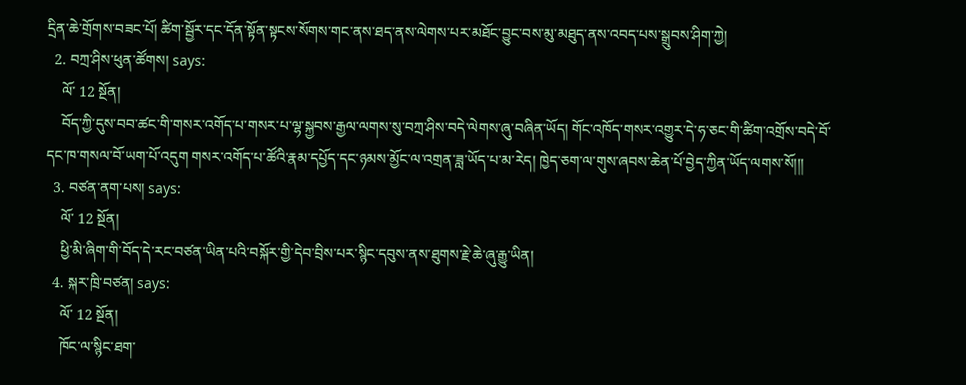དྲིན་ཆེ་གྲོགས་བཟང་པོ། ཚིག་སྦྱོར་དང་དོན་སྟོན་སྟངས་སོགས་གང་ནས་ཐད་ནས་ལེགས་པར་མཐོང་བྱུང་བས་མུ་མཐུད་ནས་འབད་པས་སྒྲུབས་ཤིག་ཀྱེ།
  2. བཀྲ་ཤིས་ཕུན་ཚོགས། says:
    ལོ་ 12 སྔོན།
    བོད་ཀྱི་དུས་བབ་ཚང་གི་གསར་འགོད་པ་གསར་པ་ལྷ་སྐྱབས་རྒྱལ་ལགས་སུ་བཀྲ་ཤིས་བདེ་ལེགས་ཞུ་བཞིན་ཡོད། གོང་འཁོད་གསར་འགྱུར་དེ་ཧ་ཅང་གི་ཚིག་འགྲོས་བདེ་བོ་དང་ཁ་གསལ་བོ་ཡག་པོ་འདུག གསར་འགོད་པ་ཚོའི་རྣམ་དཔྱོད་དང་ཉམས་མྱོང་ལ་འགྲན་ཟླ་ཡོད་པ་མ་རེད། ཁྱེད་ཅག་ལ་གུས་ཞབས་ཆེན་པོ་བྱེད་ཀྱིན་ཡོད་ལགས་སོ།།།
  3. བཙན་ནག་པས། says:
    ལོ་ 12 སྔོན།
    ཕྱི་མི་ཞིག་གི་བོད་དེ་རང་བཙན་ཡིན་པའི་བསྐོར་གྱི་དེབ་བྲིས་པར་སྙིང་དབུས་ནས་ཐུགས་རྗེ་ཆེ་ཞུ་རྒྱུ་ཡིན།
  4. སྐར་ཁྲི་བཙན། says:
    ལོ་ 12 སྔོན།
    ཁོང་ལ་སྙིང་ཐག་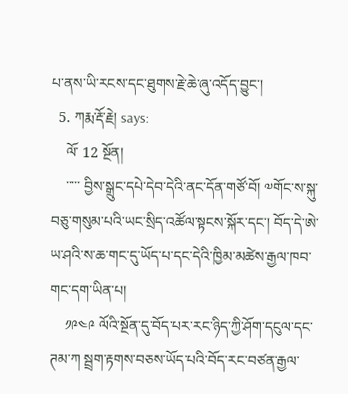པ་ནས་ཡི་རངས་དང་ཐུགས་རྗེ་ཆེ་ཞུ་འདོད་བྱུང་།
  5. ཀརྨ་རྡོ་རྗེ། says:
    ལོ་ 12 སྔོན།
    ་་་་་ བྱིས་སྒྲུང་དཔེ་དེབ་དེའི་ནང་དོན་གཙོ་བོ། ༧གོང་ས་སྐུ་བཅུ་གསུམ་པའི་ཡང་སྲིད་འཚོལ་སྟངས་སྐོར་དང་། བོད་དེ་ཨེ་ཡ་ཤའི་ས་ཆ་གང་དུ་ཡོད་པ་དང་དེའི་ཁྱིམ་མཚེས་རྒྱལ་ཁབ་གང་དག་ཡིན་པ།
    ༡༩༤༩ ལོའི་སྔོན་དུ་བོད་པར་རང་ཉིད་ཀྱི་ཤོག་དངུལ་དང་ཊམ་ཀ སྦྲག་རྟགས་བཅས་ཡོད་པའི་བོད་རང་བཙན་རྒྱལ་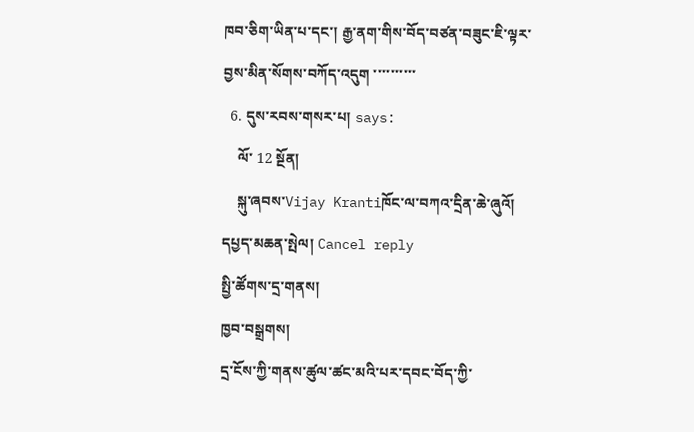ཁབ་ཅིག་ཡིན་པ་དང་། རྒྱ་ནག་གིས་བོད་བཙན་བཟུང་ཇི་ལྟར་བྱས་མིན་སོགས་བཀོད་འདུག ་་་་་་་་་་
  6. དུས་རབས་གསར་པ། says:
    ལོ་ 12 སྔོན།
    སྐུ་ཞབས་Vijay Krantiཁོང་ལ་བཀའ་དྲིན་ཆེ་ཞུའོ།
དཔྱད་མཆན་སྤེལ། Cancel reply
སྤྱི་ཚོགས་དྲ་གནས།
ཁྱབ་བསྒྲགས།
དྲ་ངོས་ཀྱི་གནས་ཚུལ་ཚང་མའི་པར་དབང་བོད་ཀྱི་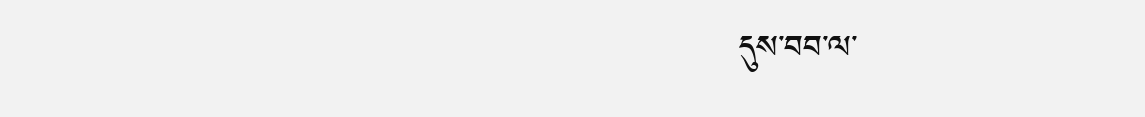དུས་བབ་ལ་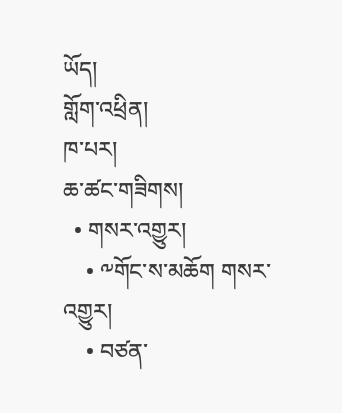ཡོད།
གློག་འཕྲིན།
ཁ་པར།
ཆ་ཚང་གཟིགས།
  • གསར་འགྱུར།
    • ༸གོང་ས་མཆོག གསར་འགྱུར།
    • བཙན་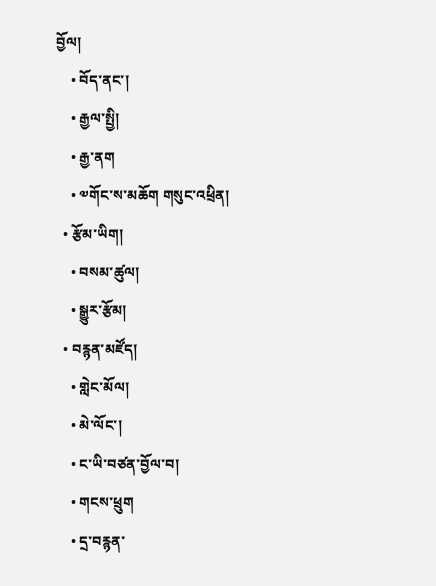བྱོལ།
    • བོད་ནང་།
    • རྒྱལ་སྤྱི།
    • རྒྱ་ནག
    • ༧གོང་ས་མཆོག གསུང་འཕྲིན།
  • རྩོམ་ཡིག།
    • བསམ་ཚུལ།
    • སྒྱུར་རྩོམ།
  • བརྙན་མཛོད།
    • གླེང་མོལ།
    • མེ་ལོང་།
    • ང་ཡི་བཙན་བྱོལ་བ།
    • གངས་ཕྲུག
    • དྲ་བརྙན་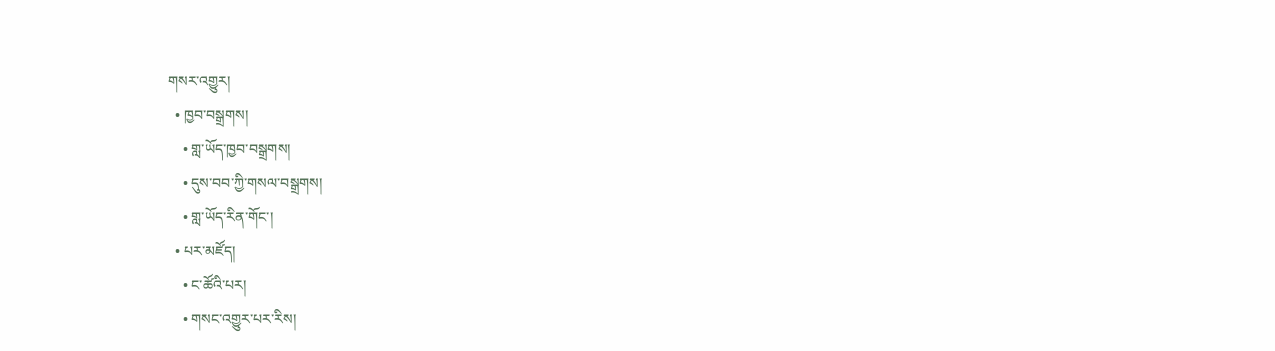གསར་འགྱུར།
  • ཁྱབ་བསྒྲགས།
    • གླ་ཡོད་ཁྱབ་བསྒྲགས།
    • དུས་བབ་ཀྱི་གསལ་བསྒྲགས།
    • གླ་ཡོད་རིན་གོང་།
  • པར་མཛོད།
    • ང་ཚོའི་པར།
    • གསང་འགྱུར་པར་རིས།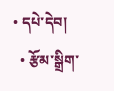• དཔེ་དེབ།
  • རྩོམ་སྒྲིག་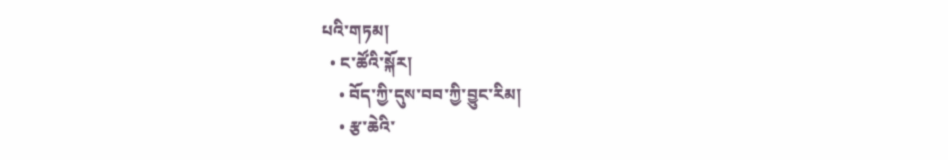པའི་གཏམ།
  • ང་ཚོའི་སྐོར།
    • བོད་ཀྱི་དུས་བབ་ཀྱི་བྱུང་རིམ།
    • རྩ་ཆེའི་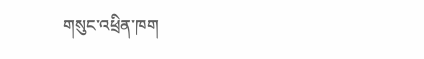གསུང་འཕྲིན་ཁག